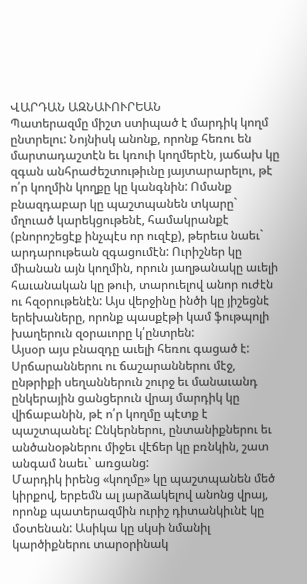ՎԱՐԴԱՆ ԱԶՆԱՒՈՒՐԵԱՆ
Պատերազմը միշտ ստիպած է մարդիկ կողմ ընտրելու: Նոյնիսկ անոնք, որոնք հեռու են մարտադաշտէն եւ կռուի կողմերէն, յաճախ կը զգան անհրաժեշտութիւնը յայտարարելու, թէ ո՛ր կողմին կողքը կը կանգնին: Ոմանք բնազդաբար կը պաշտպանեն տկարը` մղուած կարեկցութենէ, համակրանքէ (բնորոշեցէք ինչպէս որ ուզէք), թերեւս նաեւ` արդարութեան զգացումէն: Ուրիշներ կը միանան այն կողմին, որուն յաղթանակը աւելի հաւանական կը թուի, տարուելով անոր ուժէն ու հզօրութենէն: Այս վերջինը ինծի կը յիշեցնէ երեխաները, որոնք պասքէթի կամ ֆութպոլի խաղերուն զօրաւորը կ՛ընտրեն:
Այսօր այս բնազդը աւելի հեռու գացած է: Սրճարաններու ու ճաշարաններու մէջ, ընթրիքի սեղաններուն շուրջ եւ մանաւանդ ընկերային ցանցերուն վրայ մարդիկ կը վիճաբանին, թէ ո՛ր կողմը պէտք է պաշտպանել: Ընկերներու, ընտանիքներու եւ անծանօթներու միջեւ վէճեր կը բռնկին, շատ անգամ նաեւ` առցանց:
Մարդիկ իրենց «կողմը» կը պաշտպանեն մեծ կիրքով, երբեմն ալ յարձակելով անոնց վրայ, որոնք պատերազմին ուրիշ դիտանկիւնէ կը մօտենան: Ասիկա կը սկսի նմանիլ կարծիքներու տարօրինակ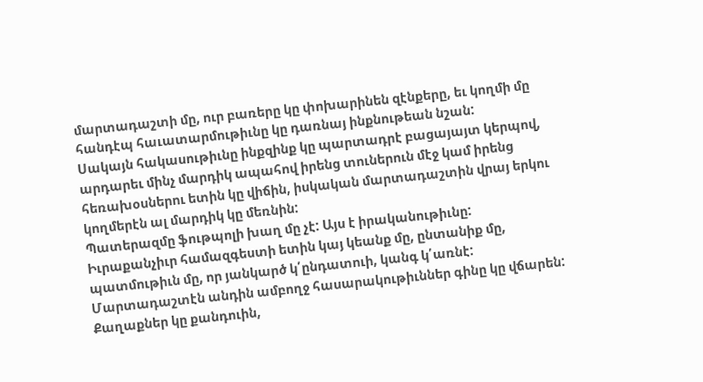մարտադաշտի մը, ուր բառերը կը փոխարինեն զէնքերը, եւ կողմի մը հանդէպ հաւատարմութիւնը կը դառնայ ինքնութեան նշան:
Սակայն հակասութիւնը ինքզինք կը պարտադրէ բացայայտ կերպով, արդարեւ մինչ մարդիկ ապահով իրենց տուներուն մէջ կամ իրենց հեռախօսներու ետին կը վիճին, իսկական մարտադաշտին վրայ երկու կողմերէն ալ մարդիկ կը մեռնին:
Պատերազմը ֆութպոլի խաղ մը չէ: Այս է իրականութիւնը:
Իւրաքանչիւր համազգեստի ետին կայ կեանք մը, ընտանիք մը, պատմութիւն մը, որ յանկարծ կ՛ընդատուի, կանգ կ՛առնէ: Մարտադաշտէն անդին ամբողջ հասարակութիւններ գինը կը վճարեն: Քաղաքներ կը քանդուին,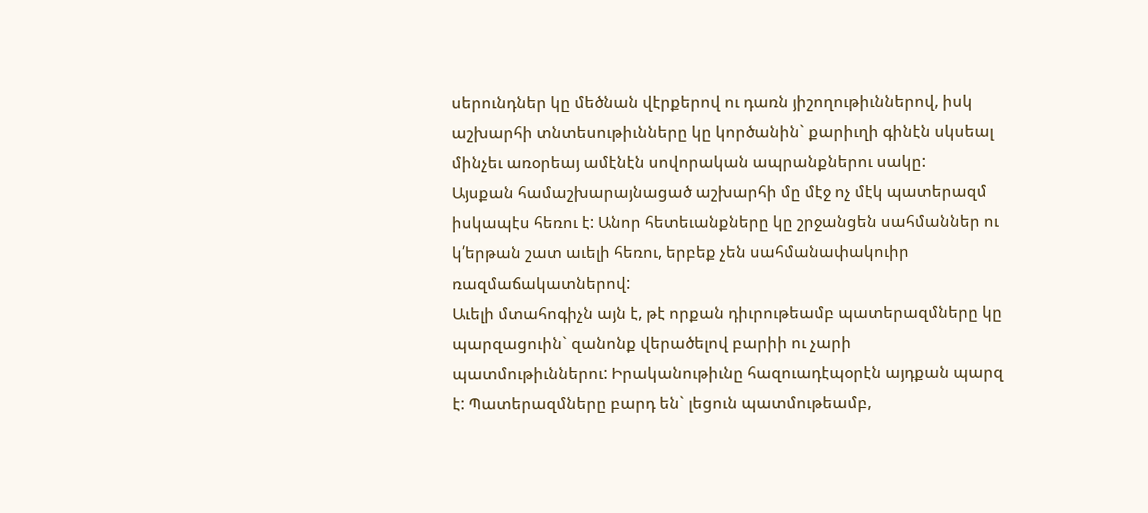սերունդներ կը մեծնան վէրքերով ու դառն յիշողութիւններով, իսկ աշխարհի տնտեսութիւնները կը կործանին` քարիւղի գինէն սկսեալ մինչեւ առօրեայ ամէնէն սովորական ապրանքներու սակը:
Այսքան համաշխարայնացած աշխարհի մը մէջ ոչ մէկ պատերազմ իսկապէս հեռու է: Անոր հետեւանքները կը շրջանցեն սահմաններ ու կ՛երթան շատ աւելի հեռու, երբեք չեն սահմանափակուիր ռազմաճակատներով:
Աւելի մտահոգիչն այն է, թէ որքան դիւրութեամբ պատերազմները կը պարզացուին` զանոնք վերածելով բարիի ու չարի պատմութիւններու: Իրականութիւնը հազուադէպօրէն այդքան պարզ է: Պատերազմները բարդ են` լեցուն պատմութեամբ,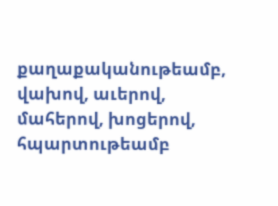քաղաքականութեամբ, վախով, աւերով, մահերով, խոցերով, հպարտութեամբ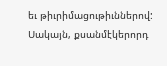եւ թիւրիմացութիւններով:
Սակայն, քսանմէկերորդ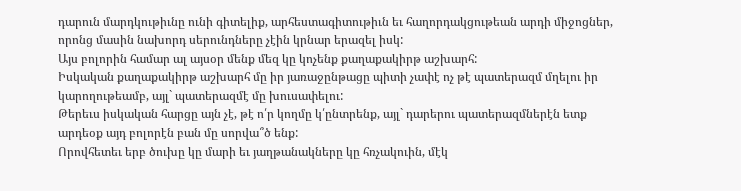դարուն մարդկութիւնը ունի գիտելիք, արհեստագիտութիւն եւ հաղորդակցութեան արդի միջոցներ, որոնց մասին նախորդ սերունդները չէին կրնար երազել իսկ:
Այս բոլորին համար ալ այսօր մենք մեզ կը կոչենք քաղաքակիրթ աշխարհ:
Իսկական քաղաքակիրթ աշխարհ մը իր յառաջընթացը պիտի չափէ ոչ թէ պատերազմ մղելու իր կարողութեամբ, այլ` պատերազմէ մը խուսափելու:
Թերեւս իսկական հարցը այն չէ, թէ ո՛ր կողմը կ՛ընտրենք, այլ` դարերու պատերազմներէն ետք արդեօք այդ բոլորէն բան մը սորվա՞ծ ենք:
Որովհետեւ երբ ծուխը կը մարի եւ յաղթանակները կը հռչակուին, մէկ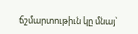ճշմարտութիւն կը մնայ`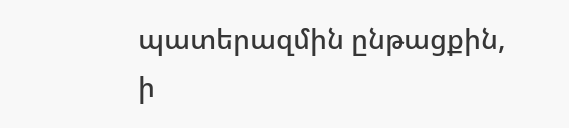պատերազմին ընթացքին, ի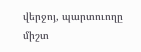վերջոյ, պարտուողը միշտ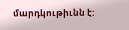մարդկութիւնն է: